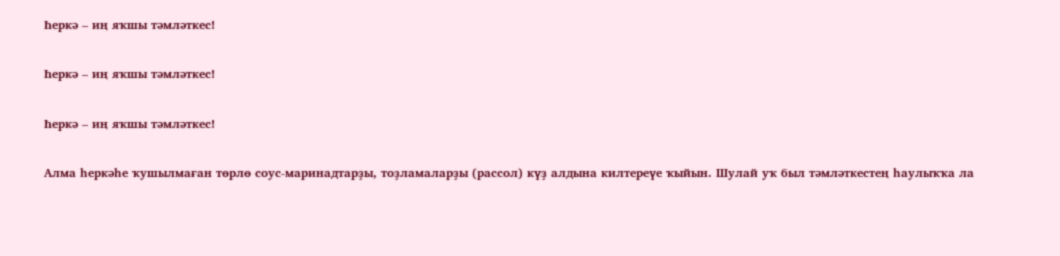Һеркә – иң яҡшы тәмләткес!

Һеркә – иң яҡшы тәмләткес!

Һеркә – иң яҡшы тәмләткес!

Алма һеркәһе ҡушылмаған төрлө соус-маринадтарҙы, тоҙламаларҙы (рассол) күҙ алдына килтереүе ҡыйын. Шулай уҡ был тәмләткестең һаулыҡҡа ла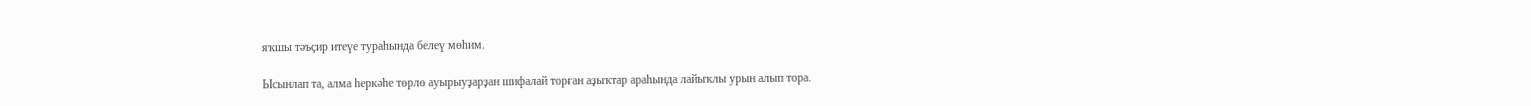яҡшы тәъҫир итеүе тураһында белеү мөһим.

Ысынлап та, алма һеркәһе төрлө ауырыуҙарҙан шифалай торған аҙыҡтар араһында лайыҡлы урын алып тора.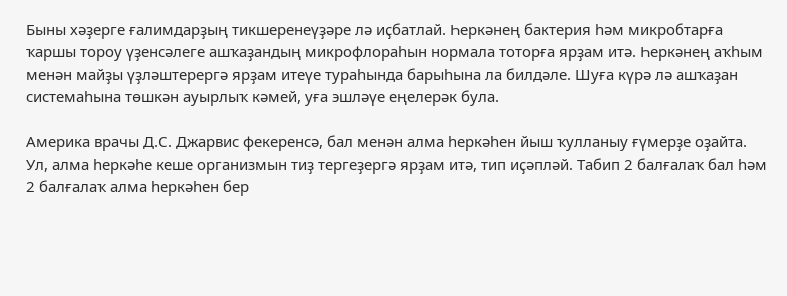Быны хәҙерге ғалимдарҙың тикшеренеүҙәре лә иҫбатлай. Һеркәнең бактерия һәм микробтарға ҡаршы тороу үҙенсәлеге ашҡаҙандың микрофлораһын нормала тоторға ярҙам итә. Һеркәнең аҡһым менән майҙы үҙләштерергә ярҙам итеүе тураһында барыһына ла билдәле. Шуға күрә лә ашҡаҙан системаһына төшкән ауырлыҡ кәмей, уға эшләүе еңелерәк була.

Америка врачы Д.С. Джарвис фекеренсә, бал менән алма һеркәһен йыш ҡулланыу ғүмерҙе оҙайта. Ул, алма һеркәһе кеше организмын тиҙ тергеҙергә ярҙам итә, тип иҫәпләй. Табип 2 балғалаҡ бал һәм 2 балғалаҡ алма һеркәһен бер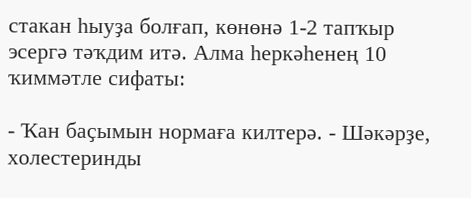стакан һыуҙа болғап, көнөнә 1-2 тапҡыр эсергә тәҡдим итә. Алма һеркәһенең 10 ҡиммәтле сифаты:

- Ҡан баҫымын нормаға килтерә. - Шәкәрҙе, холестеринды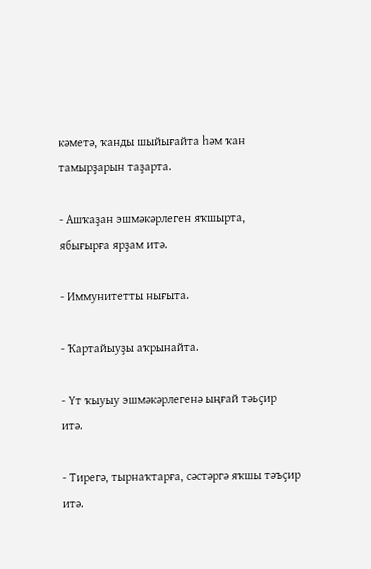кәметә, ҡанды шыйығайта һәм ҡан тамырҙарын таҙарта.

- Ашҡаҙан эшмәкәрлеген яҡшырта, ябығырға ярҙам итә.

- Иммунитетты нығыта.

- Ҡартайыуҙы аҡрынайта.

- Үт ҡыуыу эшмәкәрлегенә ыңғай тәьҫир итә.

- Тирегә, тырнаҡтарға, сәстәргә яҡшы тәъҫир итә.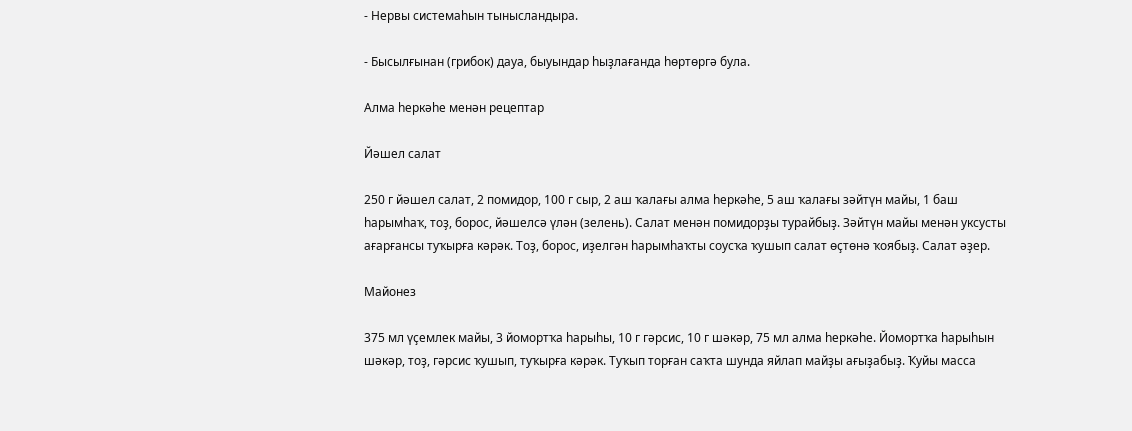- Нервы системаһын тынысландыра.

- Бысылғынан (грибок) дауа, быуындар һыҙлағанда һөртөргә була.

Алма һеркәһе менән рецептар

Йәшел салат

250 г йәшел салат, 2 помидор, 100 г сыр, 2 аш ҡалағы алма һеркәһе, 5 аш ҡалағы зәйтүн майы, 1 баш һарымһаҡ, тоҙ, борос, йәшелсә үлән (зелень). Салат менән помидорҙы турайбыҙ. Зәйтүн майы менән уксусты ағарғансы туҡырға кәрәк. Тоҙ, борос, иҙелгән һарымһаҡты соусҡа ҡушып салат өҫтөнә ҡоябыҙ. Салат әҙер.

Майонез

375 мл үҫемлек майы, 3 йомортҡа һарыһы, 10 г гәрсис, 10 г шәкәр, 75 мл алма һеркәһе. Йомортҡа һарыһын шәкәр, тоҙ, гәрсис ҡушып, туҡырға кәрәк. Туҡып торған саҡта шунда яйлап майҙы ағыҙабыҙ. Ҡуйы масса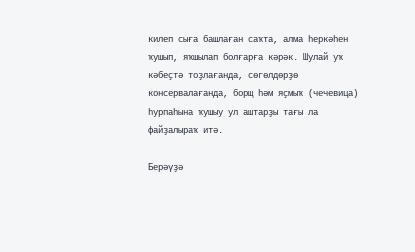килеп сыға башлаған саҡта, алма һеркәһен ҡушып, яҡшылап болғарға кәрәк. Шулай уҡ кәбеҫтә тоҙлағанда, сөгөлдөрҙө консервалағанда, борщ һәм яҫмыҡ (чечевица) һурпаһына ҡушыу ул аштарҙы тағы ла файҙалыраҡ итә.

Берәүҙә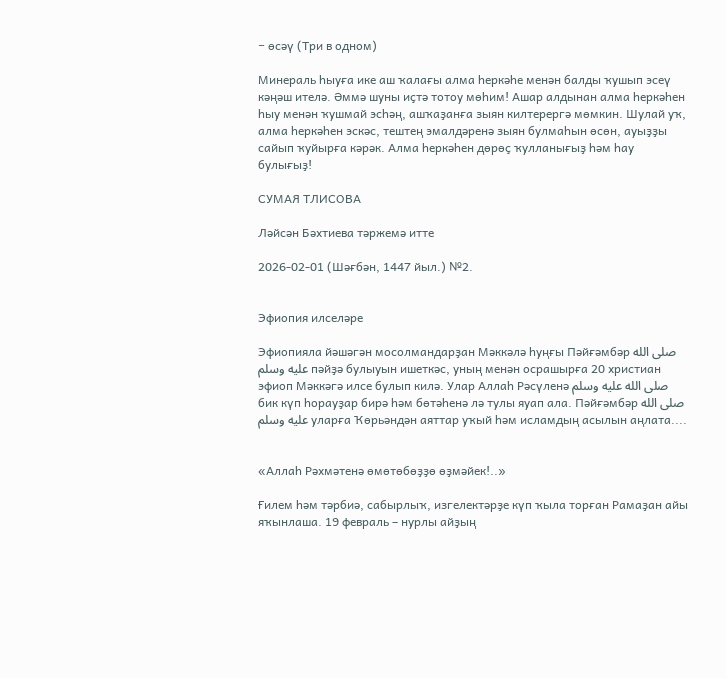− өсәү (Три в одном)

Минераль һыуға ике аш ҡалағы алма һеркәһе менән балды ҡушып эсеү кәңәш ителә. Әммә шуны иҫтә тотоу мөһим! Ашар алдынан алма һеркәһен һыу менән ҡушмай эсһәң, ашҡаҙанға зыян килтерергә мөмкин. Шулай уҡ, алма һеркәһен эскәс, тештең эмалдәренә зыян булмаһын өсөн, ауыҙҙы сайып ҡуйырға кәрәк. Алма һеркәһен дөрөҫ ҡулланығыҙ һәм һау булығыҙ!

СУМАЯ ТЛИСОВА

Ләйсән Бәхтиева тәржемә итте

2026-02-01 (Шәғбән, 1447 йыл.) №2.


Эфиопия илселәре

Эфиопияла йәшәгән мосолмандарҙан Мәккәлә һуңғы Пәйғәмбәр صلى الله عليه وسلم пәйҙә булыуын ишеткәс, уның менән осрашырға 20 христиан эфиоп Мәккәгә илсе булып килә. Улар Аллаһ Рәсүленә صلى الله عليه وسلم бик күп һорауҙар бирә һәм бөтәһенә лә тулы яуап ала. Пәйғәмбәр صلى الله عليه وسلم уларға Ҡөрьәндән аяттар уҡый һәм исламдың асылын аңлата....


«Аллаһ Рәхмәтенә өмөтөбөҙҙө өҙмәйек!..»

Ғилем һәм тәрбиә, сабырлыҡ, изгелектәрҙе күп ҡыла торған Рамаҙан айы яҡынлаша. 19 февраль – нурлы айҙың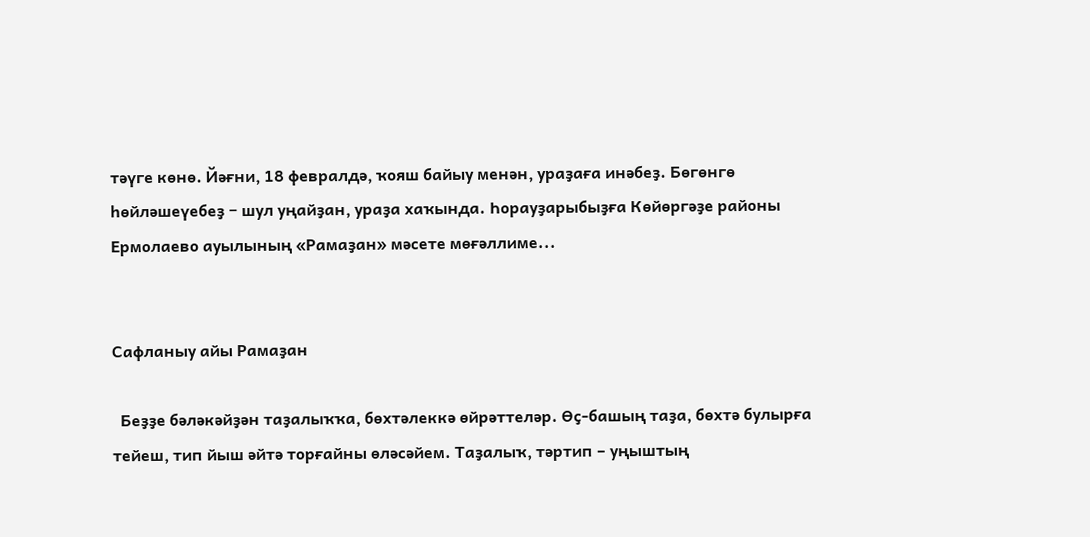тәүге көнө. Йәғни, 18 февралдә, ҡояш байыу менән, ураҙаға инәбеҙ. Бөгөнгө һөйләшеүебеҙ − шул уңайҙан, ураҙа хаҡында. Һорауҙарыбыҙға Көйөргәҙе районы Ермолаево ауылының «Рамаҙан» мәсете мөғәллиме...


Сафланыу айы Рамаҙан

  Беҙҙе бәләкәйҙән таҙалыҡҡа, бөхтәлеккә өйрәттеләр. Өҫ-башың таҙа, бөхтә булырға тейеш, тип йыш әйтә торғайны өләсәйем. Таҙалыҡ, тәртип – уңыштың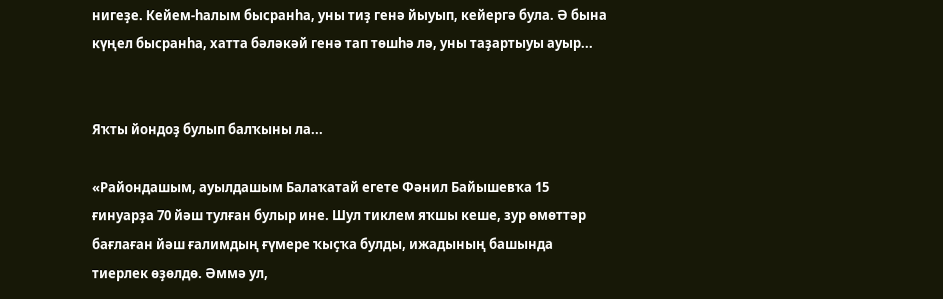нигеҙе. Кейем-һалым бысранһа, уны тиҙ генә йыуып, кейергә була. Ә бына күңел бысранһа, хатта бәләкәй генә тап төшһә лә, уны таҙартыуы ауыр...


Яҡты йондоҙ булып балҡыны ла...

«Райондашым, ауылдашым Балаҡатай егете Фәнил Байышевҡа 15 ғинуарҙа 70 йәш тулған булыр ине. Шул тиклем яҡшы кеше, зур өмөттәр бағлаған йәш ғалимдың ғүмере ҡыҫҡа булды, ижадының башында тиерлек өҙөлдө. Әммә ул,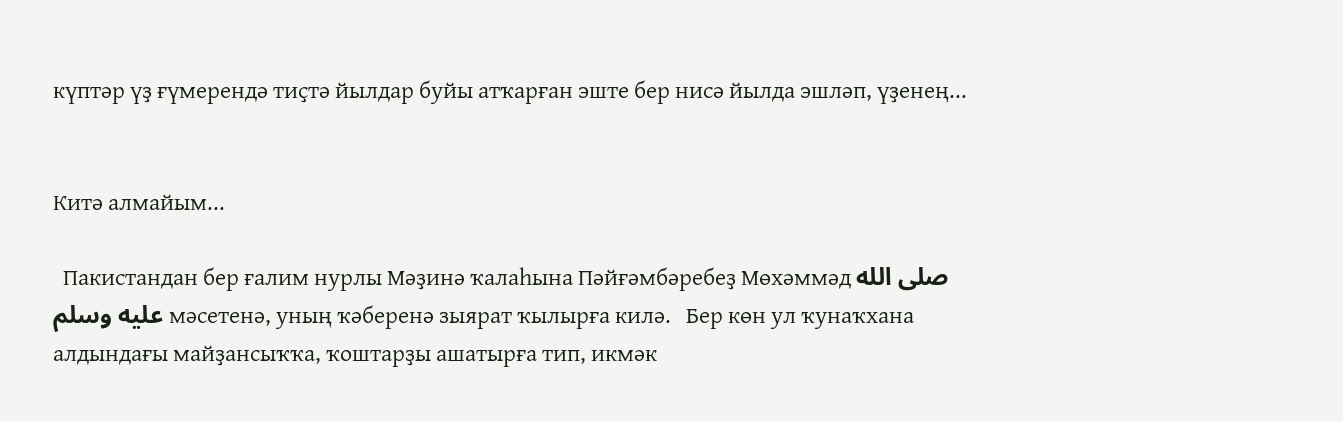күптәр үҙ ғүмерендә тиҫтә йылдар буйы атҡарған эште бер нисә йылда эшләп, үҙенең...


Китә алмайым...

  Пакистандан бер ғалим нурлы Мәҙинә ҡалаһына Пәйғәмбәребеҙ Мөхәммәд صلى الله عليه وسلم мәсетенә, уның ҡәберенә зыярат ҡылырға килә.   Бер көн ул ҡунаҡхана алдындағы майҙансыҡҡа, ҡоштарҙы ашатырға тип, икмәк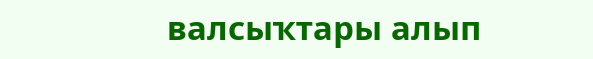валсыҡтары алып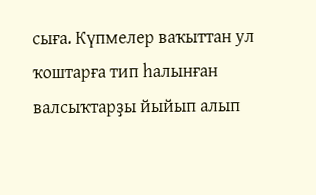сыға. Күпмелер ваҡыттан ул ҡоштарға тип һалынған валсыҡтарҙы йыйып алып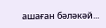ашаған бәләкәй...